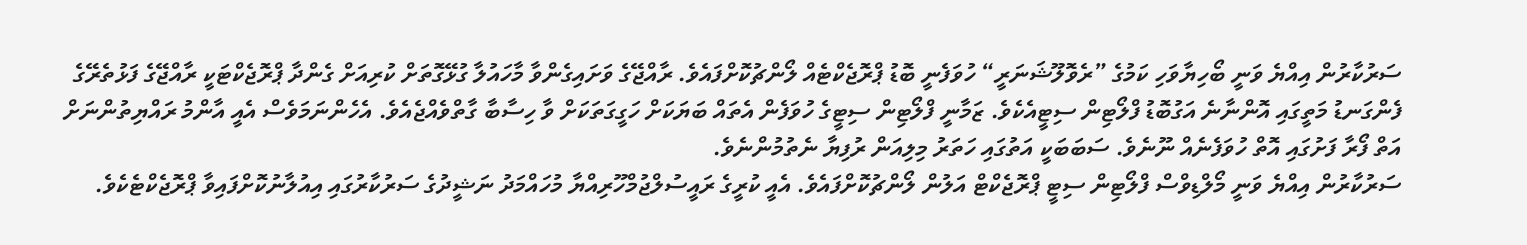ސަރުކާރުން އިއްޔެ ވަނީ ބޯހިޔާވަހި ކަމުގެ ”ރެވޮލޫޝަނަރީ“ ހުވަފެނީ ބޮޑު ޕްރޮޖެކްޓެއް ލޯންޗުކޮށްފައެވެ. ރާއްޖޭގެ ވަށައިގެންވާ މާހައުލާ ގުޅޭގޮތަށް ކުރިއަށް ގެންދާ ޕްރޮޖެކްޓަކީ ރާއްޖޭގެ ފަޅުތެރޭގެ ފެންގަނޑު މަތީގައި އޮންނާނެ އަގުބޮޑު ފްލޯޓިން ސިޓީއެކެވެ. ޒަމާނީ ފްލޯޓިން ސިޓީގެ ހުވަފެން އެތައް ބަޔަކަށް ހަގީގަތަކަށް ވާ ހިސާބާ ގާތްވެއްޖެއެވެ. އެހެންނަމަވެސް އެއީ އާންމު ރައްޔިތުންނަށް އަތް ފޯރާ ފަށުގައި އޮތް ހުވަފެނެއް ނޫނެވެ. ސަބަބަކީ އަތުގައި ހަތަރު މިލިއަން ރުފިޔާ ނެތުމުންނެވެ.
ސަރުކާރުން އިއްޔެ ވަނީ މޯލްޑިވްސް ފްލޯޓިން ސިޓީ ޕްރޮޖެކްޓް އަލުން ލޯންޗުކޮށްފައެވެ. އެއީ ކުރީގެ ރައީސުލްޖުމްހޫރިއްޔާ މުހައްމަދު ނަޝީދުގެ ސަރުކާރުގައި އިއުލާނުކޮށްފައިވާ ޕްރޮޖެކްޓެކެވެ.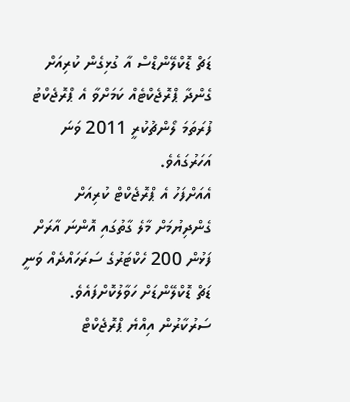ޑަޗް ޑޮކްލޭންޑްސް އާ ގުޅިގެން ކުރިއަށް ގެންދާ ޕްރޮޖެކްޓެއް ކަމަށްވާ އެ ޕްރޮޖެކްޓު ފުރަތަމަ ލޯންޗުކުރީ 2011 ވަނަ އަހަރުގައެވެ.
އެއަށްފަހު އެ ޕްރޮޖެކްޓް ކުރިއަށް ގެންދިޔުމަށް މާލެ ގާތުގައި އޮންނަ އާރަށް ފަޅުން 200 ހެކްޓަރުގެ ސަރަހައްދެއް ވަނީ ޑަޗް ޑޮކްލޭންޑަށް ހަވާލުކޮށްފައެވެ. ސަރުކާރުން އިއްޔެ ޕްރޮޖެކްޓް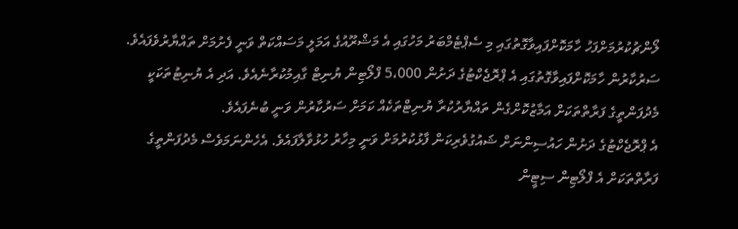ލޯންޗުކުރުމަށްފަހު ހާމަކޮށްފައިވާގޮތުގައި މި ސެޕްޓެމްބަރު މަހުގައި އެ މަޝްރޫއުގެ އަމަލީ މަސައްކަތް ވަނީ ފެށުމަށް ތައްޔާރުވެފައެވެ.
ސަރުކާރުން ހާމަކޮށްފައިވާގޮތުގައި އެ ޕްރޮޖެކްޓުގެ ދަށުން 5،000 ފްލޯޓިން ޔުނިޓް ގާއިމުކުރާނެއެވެ. އަދި އެ ޔުނިޓުތަކަކީ މެދުފަންތީގެ ފަރާތްތަކަށް އަމާޒުކޮށްގެން ތައްޔާރުކުރާ ޔުނިޓްތަކެއް ކަމަށް ސަރުކާރުން ވަނީ ބުނެފައެވެ.
އެ ޕްރޮޖެކްޓުގެ ދަށުން ހައުސިންނަށް ޝައުގުވެރިކަން ފާޅުކުރުމަށް ވަނީ މިހާރު ހުޅުވާލާފައެވެ. އެހެންނަމަވެސް މެދުފަންތީގެ ފަރާތްތަކަށް އެ ފްލޯޓިން ސިޓީން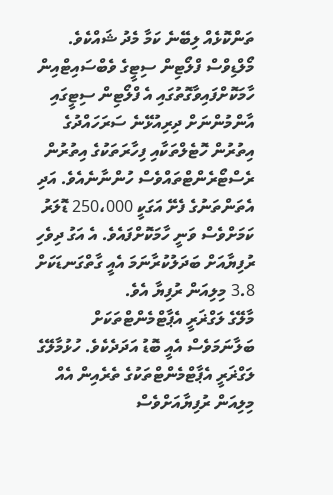ތަންކޮޅެއް ލިބޭނެ ކަމާ މެދު ޝައްކެވެ.
މޯލްޑިވްސް ފްލޯޓިން ސިޓީގެ ވެބްސައިޓްއިން ހާމަކޮށްފައިވާގޮތުގައި އެ ފްލޯޓިން ސިޓީގައި އާންމުންނަށް ދިރިއުޅޭނެ ސަރަހައްދުގެ އިތުރުން ހޮޓެލްތަކާއި ފިހާރަތަކުގެ އިތުރުން ރެސްޓޯރެންޓްތައްވެސް ހުންނާނެއެވެ. އަދި އެތަންތަނުގެ ފެށޭ އަގަކީ 250،000 ޑޮލަރު ކަމަށްވެސް ވަނީ ހާމަކޮށްފައެވެ. އެ އަގު ދިވެހި ރުފިޔާއަށް ބަދަލުކުރާނަމަ އެއީ ގާތްގަނޑަކަށް 3.8 މިލިއަން ރުފިޔާ އެވެ.
މާލޭގެ ލަގްޜަރީ އެޕާޓްމެންޓްތަކަށް ބަލާނަމަވެސް އެއީ ބޮޑު އަދަދެކެވެ. ހުޅުމާލޭގެ ލަގްޜަރީ އެޕާޓްމެންޓްތަކުގެ ތެރެއިން އެއް މިލިއަން ރުފިޔާއަށްވެސް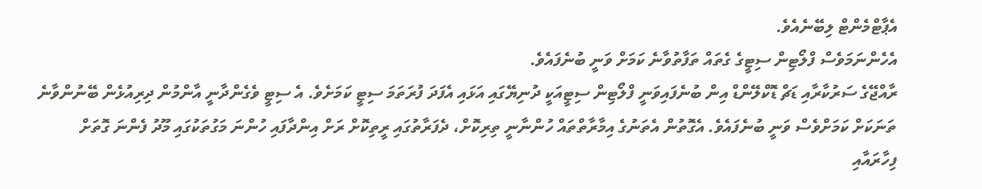އެޕާޓްމެންޓް ލިބޭނެއެވެ.
އެހެންނަމަވެސް ފްލޯޓިން ސިޓީގެ ގެތައް ތަފާތުވާނެ ކަމަށް ވަނީ ބުނެފައެވެ.
ރާއްޖޭގެ ސަރުކާރާއި ޑަޗް ޑޮކްލޭންޑް އިން ބުނެފައިވަނީ ފްލޯޓިން ސިޓީއަކީ ދުނިޔޭގައި އަޅައި އެފަދަ ފުރަތަމަ ސިޓީ ކަމަށެވެ. އެ ސިޓީ ވެގެންދާނީ އާންމުން ދިރިއުޅެން ބޭނުންވާނެ ތަނަކަށް ކަމަށްވެސް ވަނީ ބުނެފައެވެ. އެގޮތުން އެތަނުގެ އިމާރާތްތައް ހުންނާނީ ތިރިކޮށް، ދެފަރާތުގައި ރީތިކޮށް ރަށް އިންދާފައި ހުންނަ މަގުތަކުގައި މޫދު ފެންނަ ގޮތަށް ފިހާރައާއި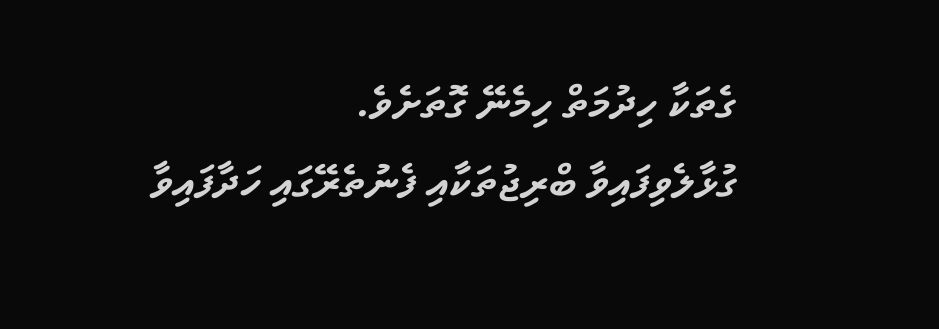ގެތަކާ ހިދުމަތް ހިމެނޭ ގޮތަށެވެ.
ގުޅާލެވިފައިވާ ބްރިޖުތަކާއި ފެނުތެރޭގައި ހަދާފައިވާ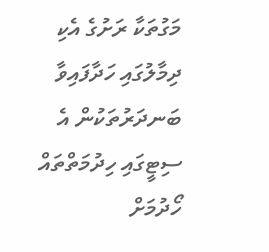މަގުތަކާ ރަށުގެ އެކި ދިމާލުގައި ހަދާފައިވާ ބަނދަރުތަކުން އެ ސިޓީގައި ހިދުމަތްތައް ހޯދުމަށް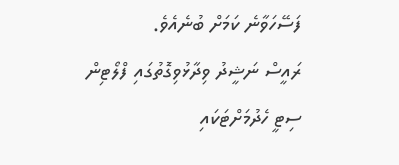ފަސޭހަވާނެ ކަމަށް ބުނެއެވެ.
ރައީސް ނަޝީދު ވިދާޅުވިގޮތުގައި ފްލޯޓިން ސިޓީ ހެދުމަށްޓަކައި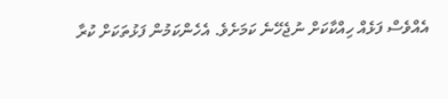އެއްވެސް ފަޅެއް ހިއްކާކަށް ނުޖެހޭނެ ކަމަށެވެ. އެހެންކަމުން ފަޅުތަކަށް ކުރާ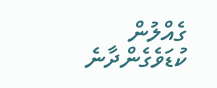ގެއްލުން ކުޑަވެގެންދާނެ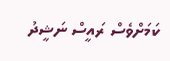ކަމަށްވެސް ރައީސް ނަޝީދު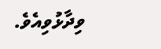ވިދާޅުވިއެވެ.